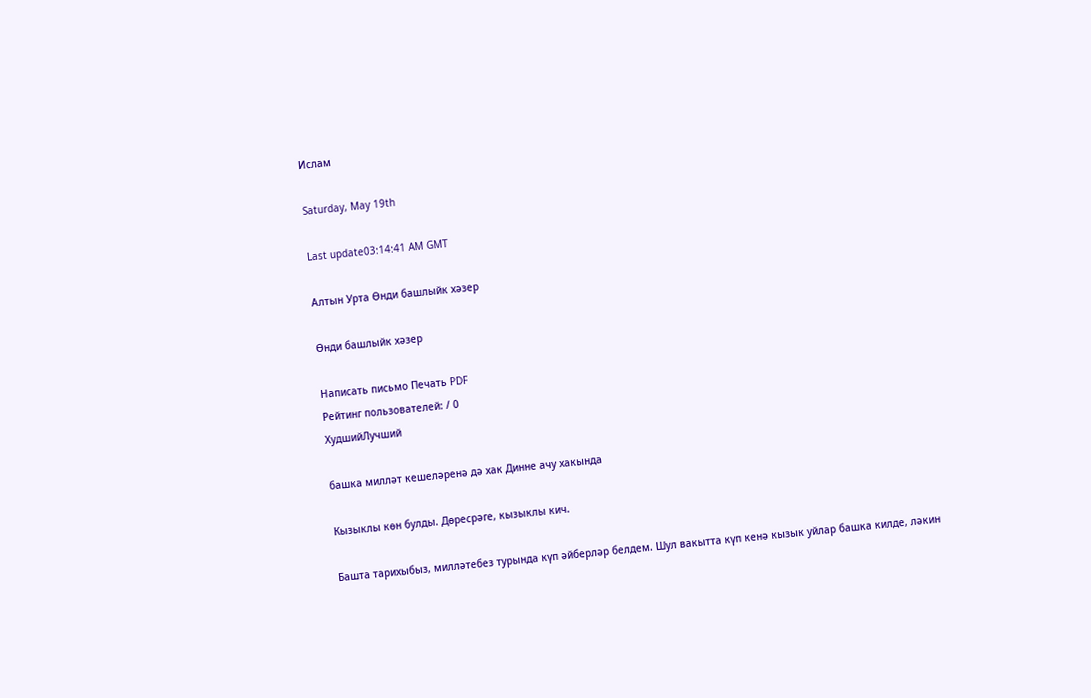Ислам

Saturday, May 19th

Last update03:14:41 AM GMT

Алтын Урта Өнди башлыйк хәзер

Өнди башлыйк хәзер

Написать письмо Печать PDF
Рейтинг пользователей: / 0
ХудшийЛучший

башка милләт кешеләренә дә хак Динне ачу хакында

Кызыклы көн булды. Дөресрәге, кызыклы кич.

Башта тарихыбыз, милләтебез турында күп әйберләр белдем. Шул вакытта күп кенә кызык уйлар башка килде, ләкин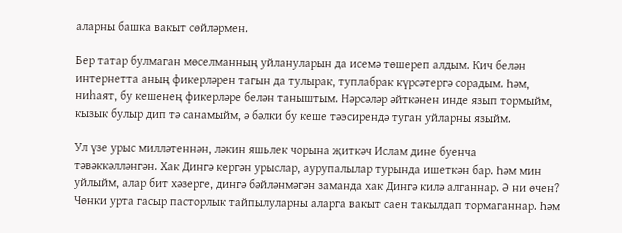аларны башка вакыт сөйләрмен.

Бер татар булмаган мөселманның уйлануларын да исемә төшереп алдым. Кич белән интернетта аның фикерләрен тагын да тулырак, туплабрак күрсәтергә сорадым. Һәм, ниһаят, бу кешенең фикерләре белән таныштым. Нәрсәләр әйткәнен инде язып тормыйм, кызык булыр дип тә санамыйм, ә бәлки бу кеше тәэсирендә туган уйларны языйм.

Ул үзе урыс милләтеннән, ләкин яшьлек чорына җиткәч Ислам дине буенча тәвәккәлләнгән. Хак Дингә кергән урыслар, аурупалылар турында ишеткән бар. Һәм мин уйлыйм, алар бит хәзерге, дингә бәйләнмәгән заманда хак Дингә килә алганнар. Ә ни өчен? Чөнки урта гасыр пасторлык тайпылуларны аларга вакыт саен такылдап тормаганнар. Һәм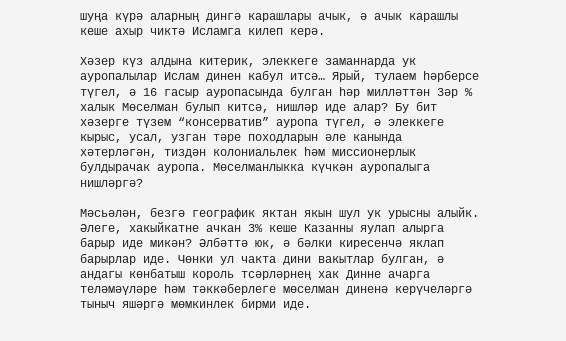шуңа күрә аларның дингә карашлары ачык, ә ачык карашлы кеше ахыр чиктә Исламга килеп керә.

Хәзер күз алдына китерик, элеккеге заманнарда ук ауропалылар Ислам динен кабул итсә… Ярый, тулаем һәрберсе түгел, ә 16 гасыр ауропасында булган һәр милләттән 3әр % халык Мөселман булып китсә, нишләр иде алар? Бу бит хәзерге түзем “консерватив” ауропа түгел, ә элеккеге кырыс, усал, узган тәре походларын әле канында хәтерләгән, тиздән колониальлек һәм миссионерлык булдырачак ауропа. Мөселманлыкка күчкән ауропалыга нишләргә?

Мәсьәлән, безгә географик яктан якын шул ук урысны алыйк. Әлеге, хакыйкатне ачкан 3% кеше Казанны яулап алырга барыр иде микән? Әлбәттә юк, ә бәлки киресенчә яклап барырлар иде. Чөнки ул чакта дини вакытлар булган, ә андагы көнбатыш король тсәрләрнең хак Динне ачарга теләмәүләре һәм тәккәберлеге мөселман диненә керүчеләргә тыныч яшәргә мөмкинлек бирми иде.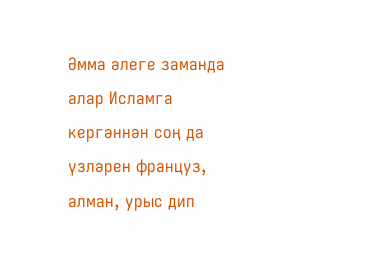Әмма әлеге заманда алар Исламга кергәннән соң да үзләрен француз, алман, урыс дип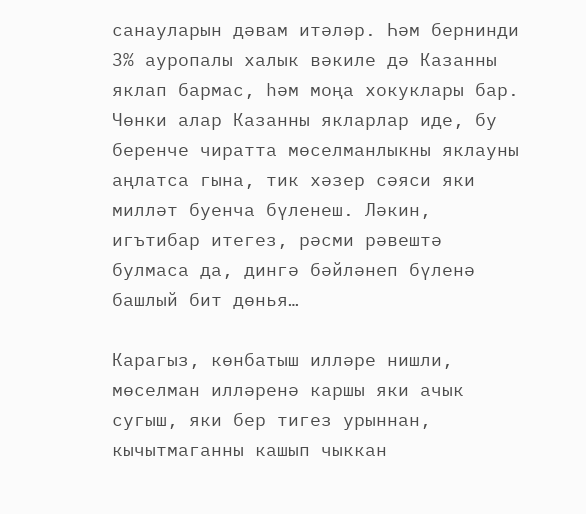санауларын дәвам итәләр. Һәм бернинди 3% ауропалы халык вәкиле дә Казанны яклап бармас, һәм моңа хокуклары бар. Чөнки алар Казанны якларлар иде, бу беренче чиратта мөселманлыкны яклауны аңлатса гына, тик хәзер сәяси яки милләт буенча бүленеш. Ләкин, игътибар итегез, рәсми рәвештә булмаса да, дингә бәйләнеп бүленә башлый бит дөнья…

Карагыз, көнбатыш илләре нишли, мөселман илләренә каршы яки ачык сугыш, яки бер тигез урыннан, кычытмаганны кашып чыккан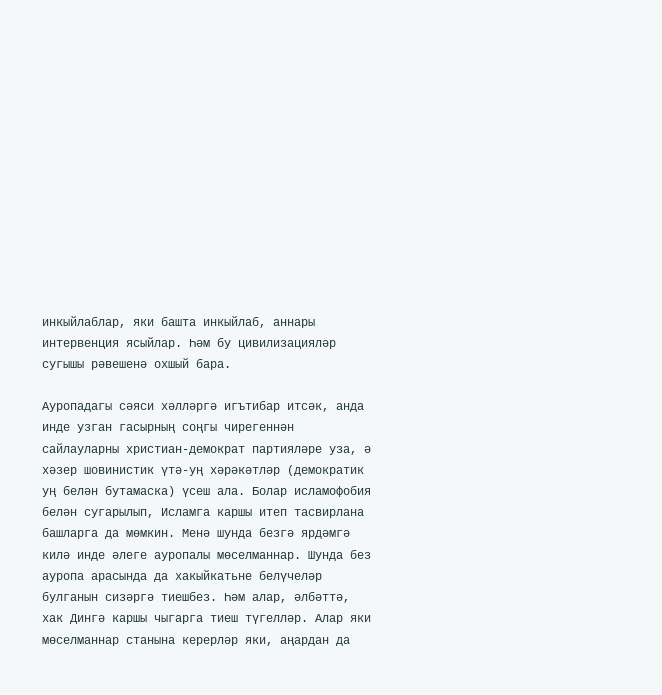инкыйлаблар, яки башта инкыйлаб, аннары интервенция ясыйлар. Һәм бу цивилизацияләр сугышы рәвешенә охшый бара.

Ауропадагы сәяси хәлләргә игътибар итсәк, анда инде узган гасырның соңгы чирегеннән сайлауларны христиан-демократ партияләре уза, ә хәзер шовинистик үтә-уң хәрәкәтләр (демократик уң белән бутамаска) үсеш ала. Болар исламофобия белән сугарылып, Исламга каршы итеп тасвирлана башларга да мөмкин. Менә шунда безгә ярдәмгә килә инде әлеге ауропалы мөселманнар. Шунда без ауропа арасында да хакыйкатьне белүчеләр булганын сизәргә тиешбез. Һәм алар, әлбәттә, хак Дингә каршы чыгарга тиеш түгелләр. Алар яки мөселманнар станына керерләр яки, аңардан да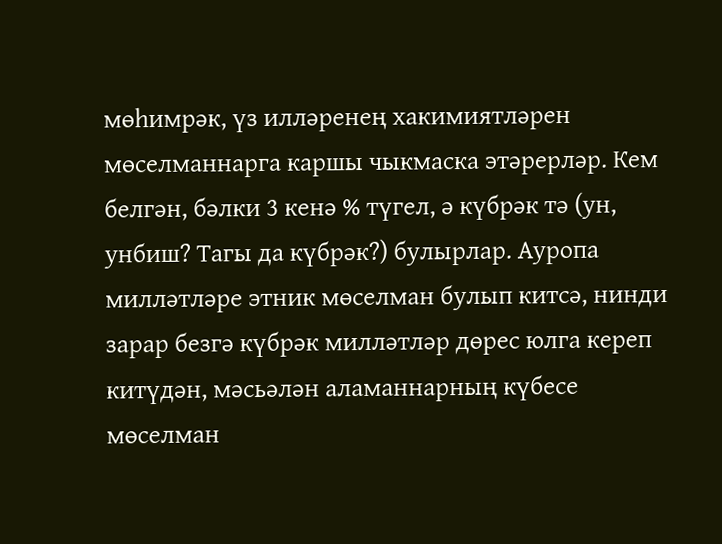мөһимрәк, үз илләренең хакимиятләрен мөселманнарга каршы чыкмаска этәрерләр. Кем белгән, бәлки 3 кенә % түгел, ә күбрәк тә (ун, унбиш? Тагы да күбрәк?) булырлар. Ауропа милләтләре этник мөселман булып китсә, нинди зарар безгә күбрәк милләтләр дөрес юлга кереп китүдән, мәсьәлән аламаннарның күбесе мөселман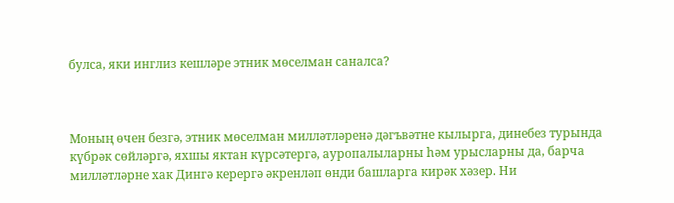булса, яки инглиз кешләре этник мөселман саналса?



Моның өчен безгә, этник мөселман милләтләренә дәгъвәтне кылырга, динебез турында күбрәк сөйләргә, яхшы яктан күрсәтергә, ауропалыларны һәм урысларны да, барча милләтләрне хак Дингә керергә әкренләп өнди башларга кирәк хәзер. Ни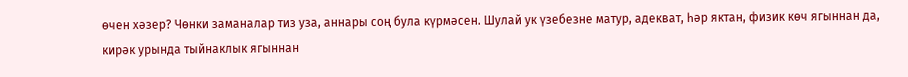өчен хәзер? Чөнки заманалар тиз уза, аннары соң була күрмәсен. Шулай ук үзебезне матур, адекват, һәр яктан, физик көч ягыннан да, кирәк урында тыйнаклык ягыннан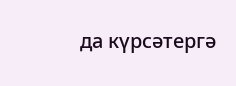да күрсәтергә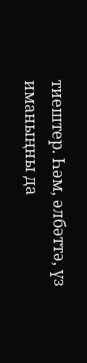тиештер. Һәм, әлбәттә, үз иманыңны да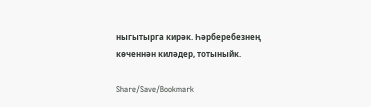ныгытырга кирәк. Һәрберебезнең көченнән киләдер, тотыныйк.

Share/Save/Bookmark